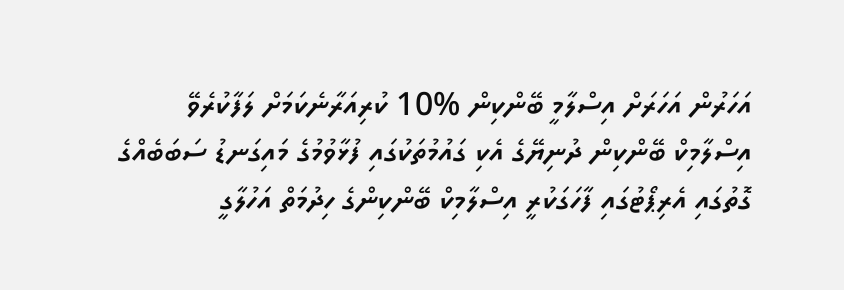އަހަރުން އަހަރަށް އިސްލާމީ ބޭންކިން %10 ކުރިއަރާނެކަމަށް ލަފާކުރެވޭ
އިސްލާމިކް ބޭންކިން ދުނިޔޭގެ އެކި ގައުމުތަކުގައި ފުޅާވުމުގެ މައިގަނޑު ސަބަބެއްގެ ގޮތުގައި އެރިޕޯޓުގައި ފާހަގަކުރީ އިސްލާމިކް ބޭންކިންގެ ހިދުމަތް އަހުލާގީ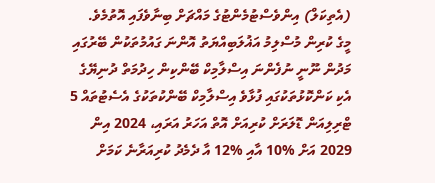(އެތިކަލް) އިންވެސްޓުމެންޓުގެ މައްޗަށް ބިނާވެފައި އޮތުމެވެ.
މީގެ ކުރިން މުސްލިމު އަޣުލަބިއްޔަތު އޮންނަ ގައުމުތަކުން ބޭރުގައި މަދުން ނޫނީ ނުފެންނަ އިސްލާމިކް ބޭންކިން ހިދުމަތް ދުނިޔޭގެ އެކި ކަންކޮޅުތަކުގައި ފުޅާވެ އިސްލާމިކް ބޭންކުތަކުގެ އެސެޓުތައް 5 ޓްރިލިއަން ޑޮލަރަށް ކުރިއަށް އޮތް އަހަރު އަރައި، 2024 އިން 2029 އަށް %10 އާއި %12 އާ ދެމެދު ކުރިއަރާނެ ކަމަށް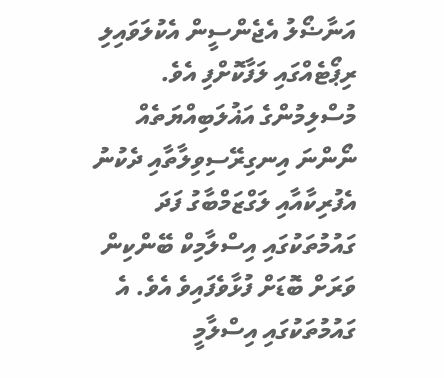އަނާޟޯލު އެޖެންސީން އެކުލަވައިލި ރިޕޯޓެއްގައި ލަފާކޮށްފި އެވެ.
މުސްލިމުންގެ އަޣުލަބިއްޔަތެއް ނޯންނަ އިނގިރޭސިވިލާތާއި ދެކުނު އެފުރިކާއާއި ލަގްޒަމްބާގު ފަދަ ގައުމުތަކުގައި އިސްލާމިކް ބޭންކިން ވަރަށް ބޮޑަށް ފުޅާވެފައިވެ އެވެ. އެ ގައުމުތަކުގައި އިސްލާމީ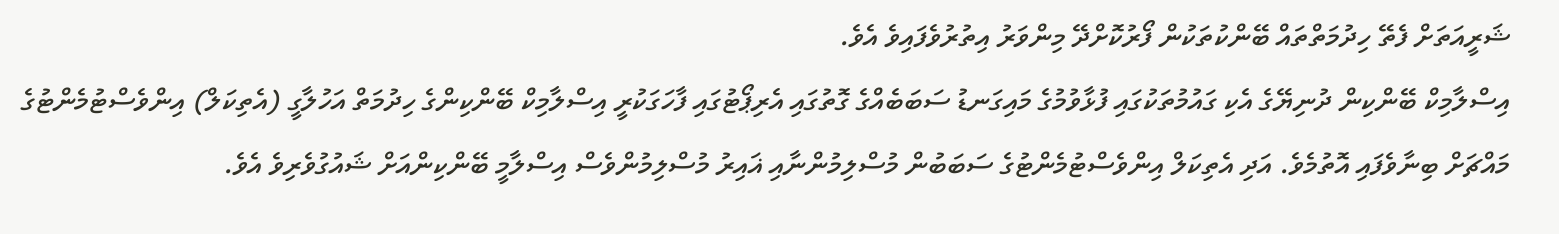ޝަރީއަތަށް ފެތޭ ހިދުމަތްތައް ބޭންކުތަކުން ފޯރުކޮށްދޭ މިންވަރު އިތުރުވެފައިވެ އެވެ.
އިސްލާމިކް ބޭންކިން ދުނިޔޭގެ އެކި ގައުމުތަކުގައި ފުޅާވުމުގެ މައިގަނޑު ސަބަބެއްގެ ގޮތުގައި އެރިޕޯޓުގައި ފާހަގަކުރީ އިސްލާމިކް ބޭންކިންގެ ހިދުމަތް އަހުލާގީ (އެތިކަލް) އިންވެސްޓުމެންޓުގެ މައްޗަށް ބިނާވެފައި އޮތުމެވެ. އަދި އެތިކަލް އިންވެސްޓުމެންޓުގެ ސަބަބުން މުސްލިމުންނާއި ޣައިރު މުސްލިމުންވެސް އިސްލާމީ ބޭންކިންއަށް ޝައުގުވެރިވެ އެވެ.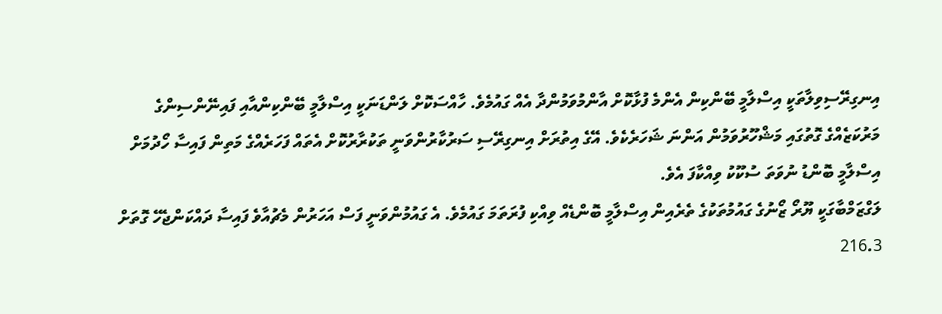އިނގިރޭސިވިލާތަކީ އިސްލާމީ ބޭންކިން އެންމެ ފުޅާކޮށް އާންމުވަމުންދާ އެއް ގައުމެވެ. ހާއްސަކޮށް ލަންޑަނަކީ އިސްލާމީ ބޭންކިންއާއި ފައިނޭންސިންގެ މަރުކަޒެއްގެ ގޮތުގައި މަޝްހޫރުވަމުން އަންނަ ޝަހަރެކެވެ. އޭގެ އިތުރަށް އިނގިރޭސި ސަރުކާރުންވަނީ ތަކުރާރުކޮށް އެތައް ފަހަރެއްގެ މަތިން ފައިސާ ހޯދުމަށް އިސްލާމީ ބޮންޑު ނުވަތަ ސުކޫކު ވިއްކާފަ އެވެ.
ލަގްޒަމްބާގަކީ ޔޫރޯ ޒޯނުގެ ގައުމުތަކުގެ ތެރެއިން އިސްލާމީ ބޮންޑެއް ވިއްކި ފުރަތަމަ ގައުމެވެ. އެ ގައުމުންވަނީ ފަސް އަހަރުން މެޗުއާވެ ފައިސާ ދައްކަންޖެހޭ ގޮތަށް 216.3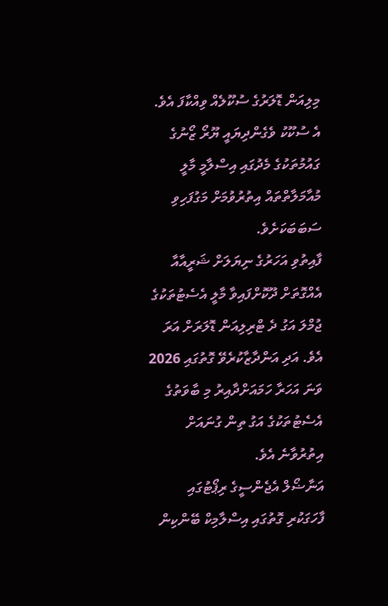މިލިއަން ޑޮލަރުގެ ސުކޫލެއް ވިއްކާފަ އެވެ. އެ ސުކޫކު ވެގެންދިޔައީ ޔޫރޯ ޒޯނުގެ ގައުމުތަކުގެ މެދުގައި އިސްލާމީ މާލީ މުއާމަލާތްތައް އިތުރުވުމަށް މަގުފަހިވި ސަބަބަކަށެވެ.
ފާއިތުވި އަހަރުގެ ނިޔަލަށް ޝަރީއާއާ އެއްގޮތަށް ދޫކޮށްފައިވާ މާލީ އެސެޓުތަކުގެ ޖުމްލަ އަގު ދެ ޓްރިލިއަން ޑޮލަރަށް އަރަ އެވެ. އަދި އަންދާޒާކުރެވޭ ގޮތުގައި 2026 ވަނަ އަހަރާ ހަމައަށްދާއިރު މި ބާވަތުގެ އެސެޓުތަކުގެ އަގު ތިން ގުނައަށް އިތުރުވާނެ އެވެ.
އަނާޟޯލް އެޖެންސީގެ ރިޕޯޓުގައި ފާހަގަކުރި ގޮތުގައި އިސްލާމިކް ބޭންކިން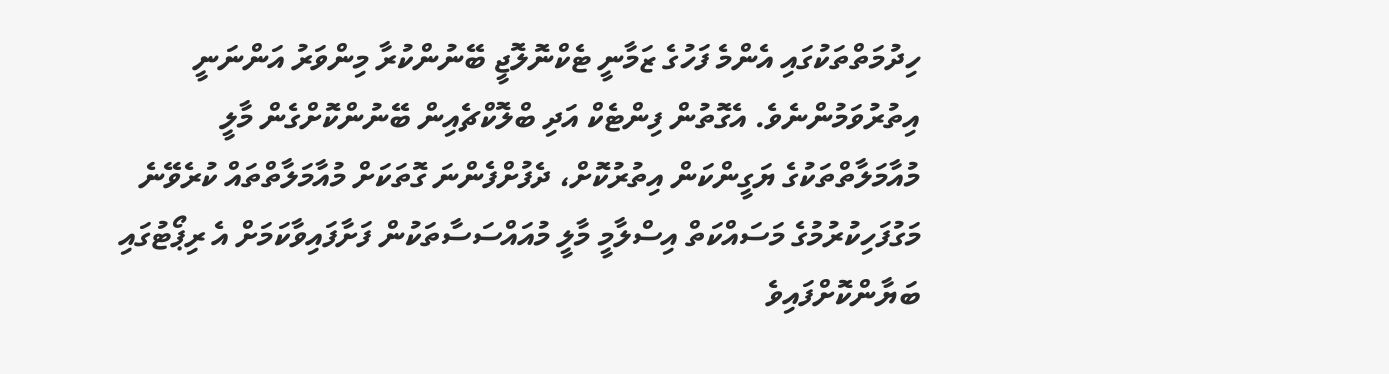ހިދުމަތްތަކުގައި އެންމެ ފަހުގެ ޒަމާނީ ޓެކްނޮލޮޖީ ބޭނުންކުރާ މިންވަރު އަންނަނީ އިތުރުވަމުންނެވެ. އެގޮތުން ފިންޓެކް އަދި ބްލޮކްޗެއިން ބޭނުންކޮށްގެން މާލީ މުއާމަލާތްތަކުގެ ޔަގީންކަން އިތުރުކޮށް، ދެފުށްފެންނަ ގޮތަކަށް މުއާމަލާތްތައް ކުރެވޭނެ މަގުފަހިކުރުމުގެ މަސައްކަތް އިސްލާމީ މާލީ މުއައްސަސާތަކުން ފަށާފައިވާކަމަށް އެ ރިޕޯޓުގައި ބަޔާންކޮށްފައިވެ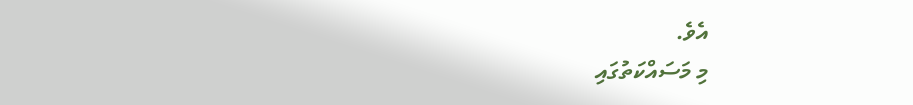އެވެ.
މި މަސައްކަތުގައި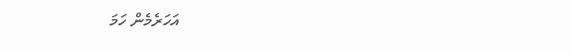އަހަރެމެން ހަމަ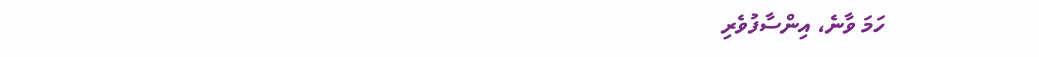ހަމަ ވާނެ، އިންސާފުވެރި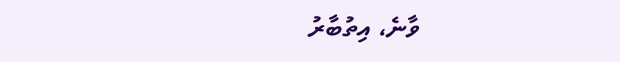ވާނެ، އިތުބާރު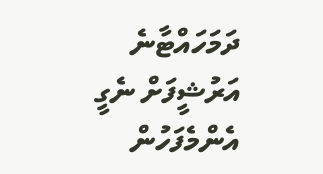ދަމަހައްޓާނެ
އަރުޝީފަށް ނެގީ
އެންމެފަހުން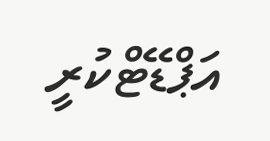އަޕްޑޭޓްކުރީ